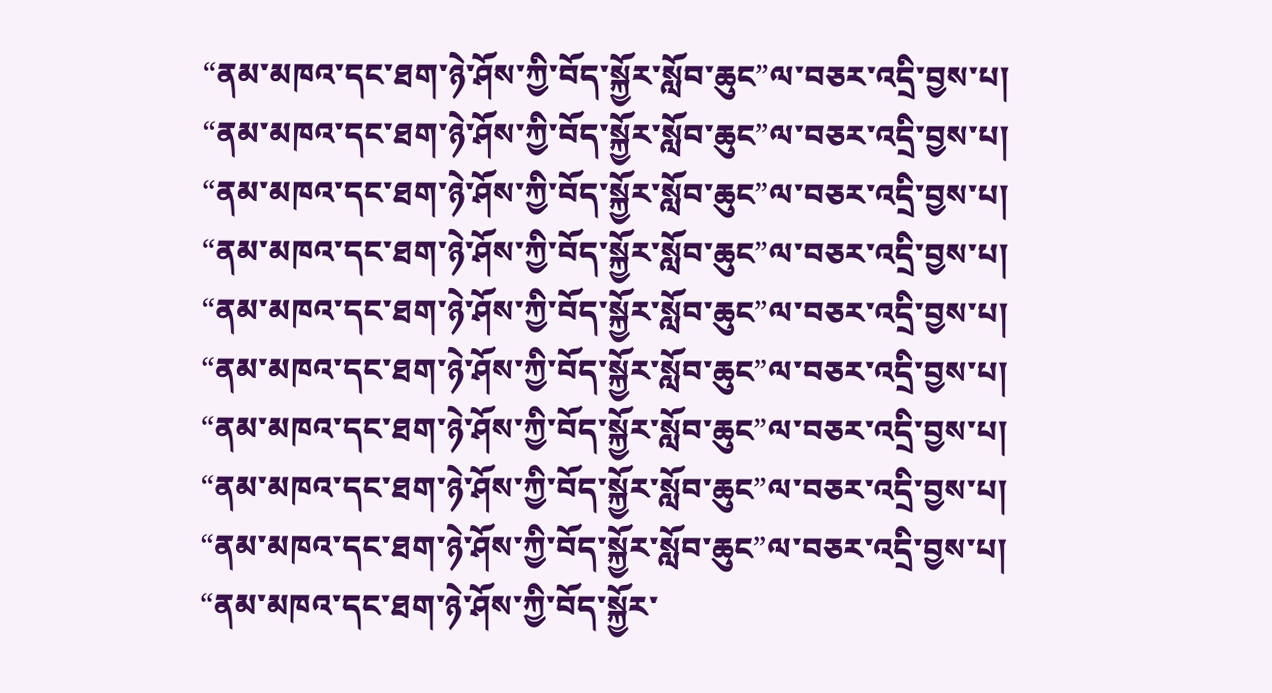“ནམ་མཁའ་དང་ཐག་ཉེ་ཤོས་ཀྱི་བོད་སྐྱོར་སློབ་ཆུང”ལ་བཅར་འདྲི་བྱས་པ།
“ནམ་མཁའ་དང་ཐག་ཉེ་ཤོས་ཀྱི་བོད་སྐྱོར་སློབ་ཆུང”ལ་བཅར་འདྲི་བྱས་པ།
“ནམ་མཁའ་དང་ཐག་ཉེ་ཤོས་ཀྱི་བོད་སྐྱོར་སློབ་ཆུང”ལ་བཅར་འདྲི་བྱས་པ།
“ནམ་མཁའ་དང་ཐག་ཉེ་ཤོས་ཀྱི་བོད་སྐྱོར་སློབ་ཆུང”ལ་བཅར་འདྲི་བྱས་པ།
“ནམ་མཁའ་དང་ཐག་ཉེ་ཤོས་ཀྱི་བོད་སྐྱོར་སློབ་ཆུང”ལ་བཅར་འདྲི་བྱས་པ།
“ནམ་མཁའ་དང་ཐག་ཉེ་ཤོས་ཀྱི་བོད་སྐྱོར་སློབ་ཆུང”ལ་བཅར་འདྲི་བྱས་པ།
“ནམ་མཁའ་དང་ཐག་ཉེ་ཤོས་ཀྱི་བོད་སྐྱོར་སློབ་ཆུང”ལ་བཅར་འདྲི་བྱས་པ།
“ནམ་མཁའ་དང་ཐག་ཉེ་ཤོས་ཀྱི་བོད་སྐྱོར་སློབ་ཆུང”ལ་བཅར་འདྲི་བྱས་པ།
“ནམ་མཁའ་དང་ཐག་ཉེ་ཤོས་ཀྱི་བོད་སྐྱོར་སློབ་ཆུང”ལ་བཅར་འདྲི་བྱས་པ།
“ནམ་མཁའ་དང་ཐག་ཉེ་ཤོས་ཀྱི་བོད་སྐྱོར་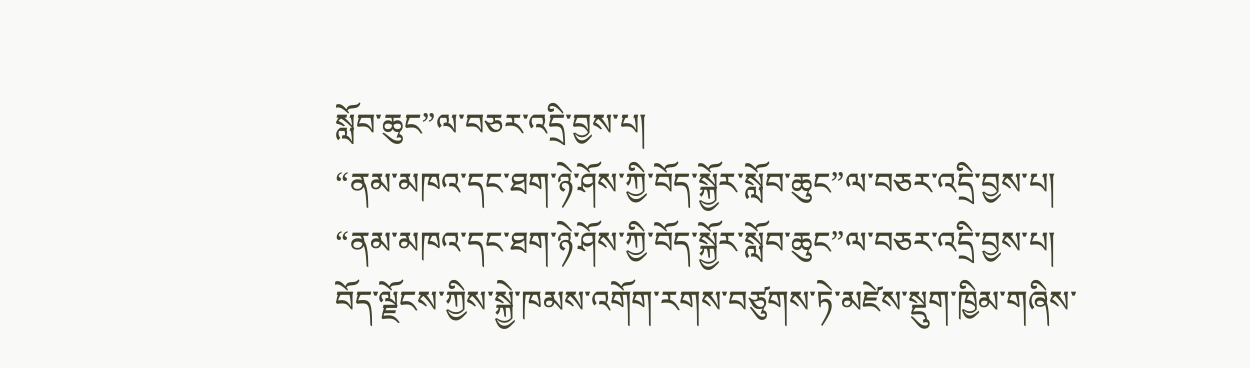སློབ་ཆུང”ལ་བཅར་འདྲི་བྱས་པ།
“ནམ་མཁའ་དང་ཐག་ཉེ་ཤོས་ཀྱི་བོད་སྐྱོར་སློབ་ཆུང”ལ་བཅར་འདྲི་བྱས་པ།
“ནམ་མཁའ་དང་ཐག་ཉེ་ཤོས་ཀྱི་བོད་སྐྱོར་སློབ་ཆུང”ལ་བཅར་འདྲི་བྱས་པ།
བོད་ལྗོངས་ཀྱིས་སྐྱེ་ཁམས་འགོག་རགས་བཙུགས་ཏེ་མཛེས་སྡུག་ཁྱིམ་གཞིས་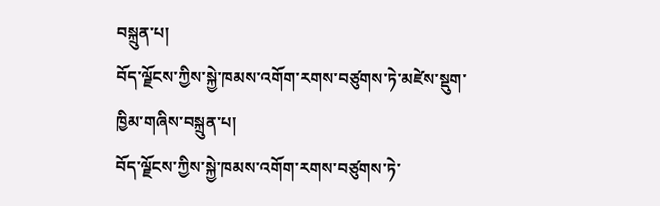བསྐྲུན་པ།
བོད་ལྗོངས་ཀྱིས་སྐྱེ་ཁམས་འགོག་རགས་བཙུགས་ཏེ་མཛེས་སྡུག་ཁྱིམ་གཞིས་བསྐྲུན་པ།
བོད་ལྗོངས་ཀྱིས་སྐྱེ་ཁམས་འགོག་རགས་བཙུགས་ཏེ་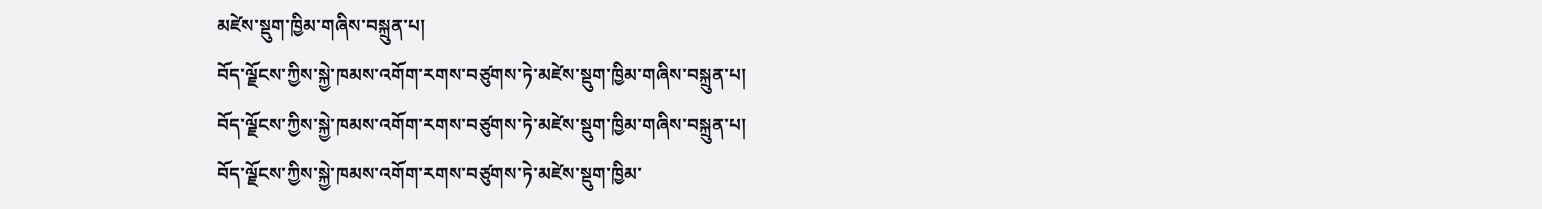མཛེས་སྡུག་ཁྱིམ་གཞིས་བསྐྲུན་པ།
བོད་ལྗོངས་ཀྱིས་སྐྱེ་ཁམས་འགོག་རགས་བཙུགས་ཏེ་མཛེས་སྡུག་ཁྱིམ་གཞིས་བསྐྲུན་པ།
བོད་ལྗོངས་ཀྱིས་སྐྱེ་ཁམས་འགོག་རགས་བཙུགས་ཏེ་མཛེས་སྡུག་ཁྱིམ་གཞིས་བསྐྲུན་པ།
བོད་ལྗོངས་ཀྱིས་སྐྱེ་ཁམས་འགོག་རགས་བཙུགས་ཏེ་མཛེས་སྡུག་ཁྱིམ་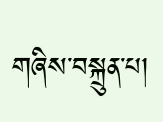གཞིས་བསྐྲུན་པ།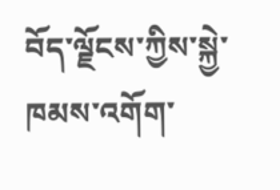བོད་ལྗོངས་ཀྱིས་སྐྱེ་ཁམས་འགོག་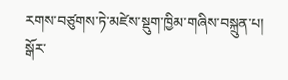རགས་བཙུགས་ཏེ་མཛེས་སྡུག་ཁྱིམ་གཞིས་བསྐྲུན་པ།
སྒོར་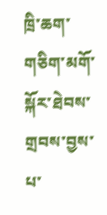ཁྲི་ཆག་གཅིག་མགོ་སྐོར་ཐེབས་གྲབས་བྱས་པ་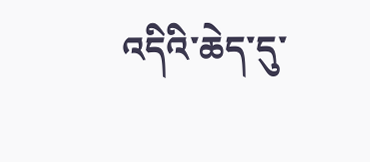འདིའི་ཆེད་དུ་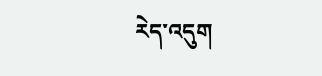རེད་འདུག